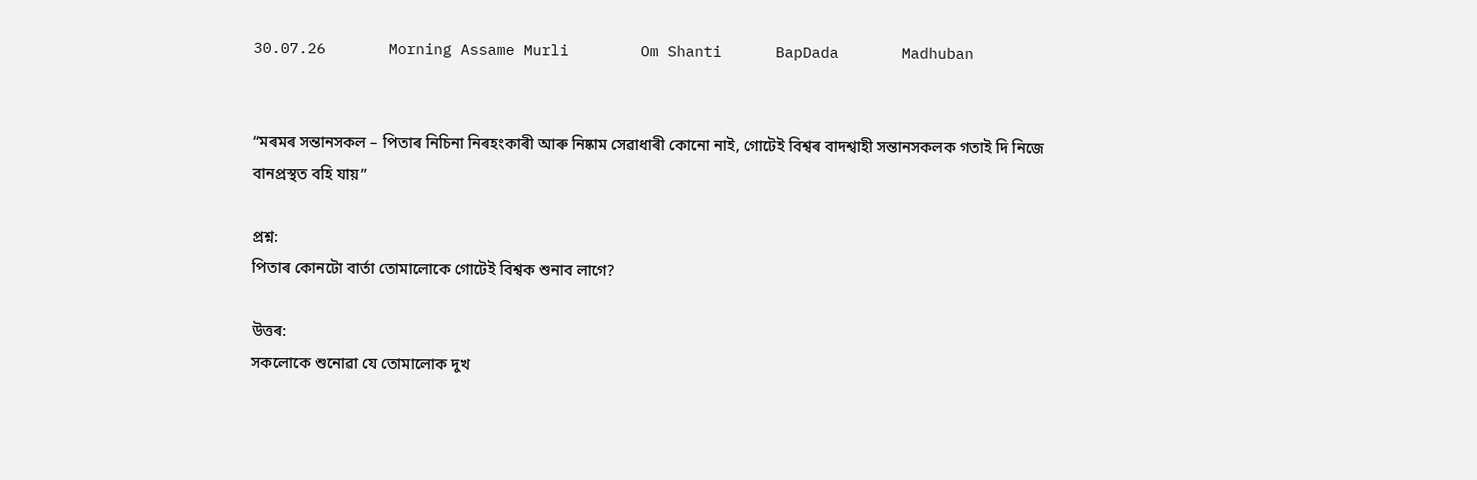30.07.26       Morning Assame Murli        Om Shanti      BapDada       Madhuban


“মৰমৰ সন্তানসকল – পিতাৰ নিচিনা নিৰহংকাৰী আৰু নিষ্কাম সেৱাধাৰী কোনো নাই, গোটেই বিশ্বৰ বাদশ্বাহী সন্তানসকলক গতাই দি নিজে বানপ্ৰস্থত বহি যায়”

প্ৰশ্ন:
পিতাৰ কোনটো বাৰ্তা তোমালোকে গোটেই বিশ্বক শুনাব লাগে?

উত্তৰ:
সকলোকে শুনোৱা যে তোমালোক দুখ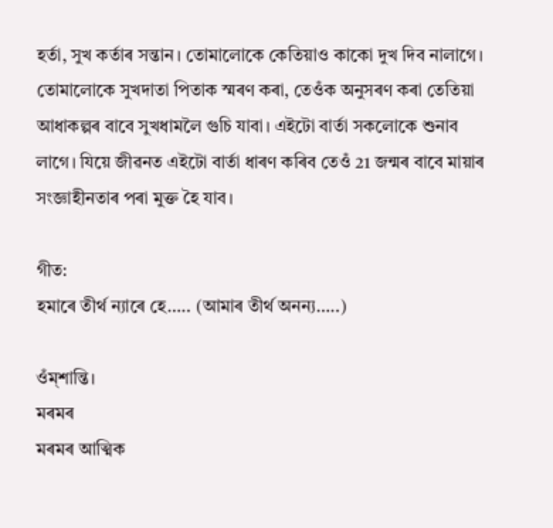হৰ্তা, সুখ কৰ্তাৰ সন্তান। তোমালোকে কেতিয়াও কাকো দুখ দিব নালাগে। তোমালোকে সুখদাতা পিতাক স্মৰণ কৰা, তেওঁক অনুসৰণ কৰা তেতিয়া আধাকল্পৰ বাবে সুখধামলৈ গুচি যাবা। এইটো বাৰ্তা সকলোকে শুনাব লাগে। যিয়ে জীৱনত এইটো বাৰ্তা ধাৰণ কৰিব তেওঁ 21 জন্মৰ বাবে মায়াৰ সংজ্ঞাহীনতাৰ পৰা মুক্ত হৈ যাব।

গীত:
হমাৰে তীৰ্থ ন্যাৰে হে….. (আমাৰ তীৰ্থ অনন্য…..)

ওঁম্শান্তি।
মৰমৰ
মৰমৰ আত্মিক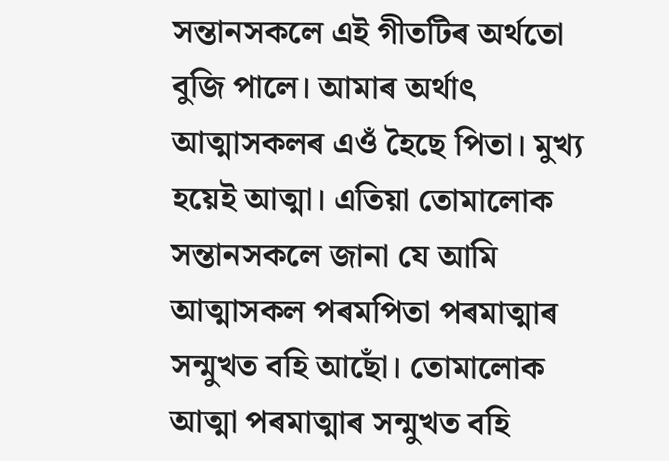সন্তানসকলে এই গীতটিৰ অৰ্থতো বুজি পালে। আমাৰ অৰ্থাৎ আত্মাসকলৰ এওঁ হৈছে পিতা। মুখ্য হয়েই আত্মা। এতিয়া তোমালোক সন্তানসকলে জানা যে আমি আত্মাসকল পৰমপিতা পৰমাত্মাৰ সন্মুখত বহি আছোঁ। তোমালোক আত্মা পৰমাত্মাৰ সন্মুখত বহি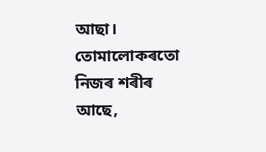আছা। তোমালোকৰতো নিজৰ শৰীৰ আছে,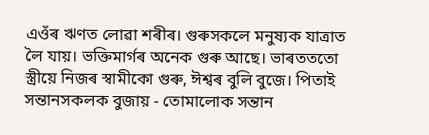এওঁৰ ঋণত লোৱা শৰীৰ। গুৰুসকলে মনুষ্যক যাত্ৰাত লৈ যায়। ভক্তিমাৰ্গৰ অনেক গুৰু আছে। ভাৰতততো স্ত্ৰীয়ে নিজৰ স্বামীকো গুৰু, ঈশ্বৰ বুলি বুজে। পিতাই সন্তানসকলক বুজায় - তোমালোক সন্তান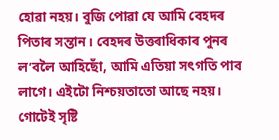হোৱা নহয়। বুজি পোৱা যে আমি বেহদৰ পিতাৰ সন্তান। বেহদৰ উত্তৰাধিকাৰ পুনৰ ল’বলৈ আহিছোঁ, আমি এতিয়া সৎগতি পাব লাগে। এইটো নিশ্চয়তাতো আছে নহয়। গোটেই সৃষ্টি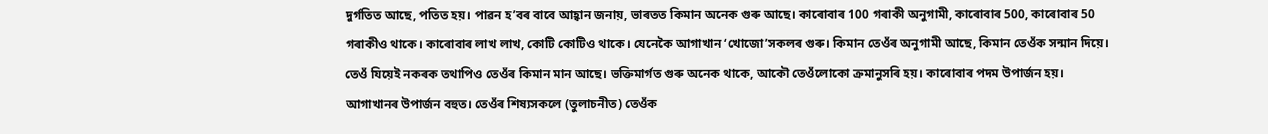দুৰ্গতিত আছে, পতিত হয়। পাৱন হ’বৰ বাবে আহ্বান জনায়, ভাৰতত কিমান অনেক গুৰু আছে। কাৰোবাৰ 100 গৰাকী অনুগামী, কাৰোবাৰ 500, কাৰোবাৰ 50 গৰাকীও থাকে। কাৰোবাৰ লাখ লাখ, কোটি কোটিও থাকে। যেনেকৈ আগাখান ‘খোজো’সকলৰ গুৰু। কিমান তেওঁৰ অনুগামী আছে, কিমান তেওঁক সন্মান দিয়ে। তেওঁ যিয়েই নকৰক তথাপিও তেওঁৰ কিমান মান আছে। ভক্তিমাৰ্গত গুৰু অনেক থাকে, আকৌ তেওঁলোকো ক্ৰমানুসৰি হয়। কাৰোবাৰ পদম উপাৰ্জন হয়। আগাখানৰ উপাৰ্জন বহুত। তেওঁৰ শিষ্যসকলে (তুলাচনীত) তেওঁক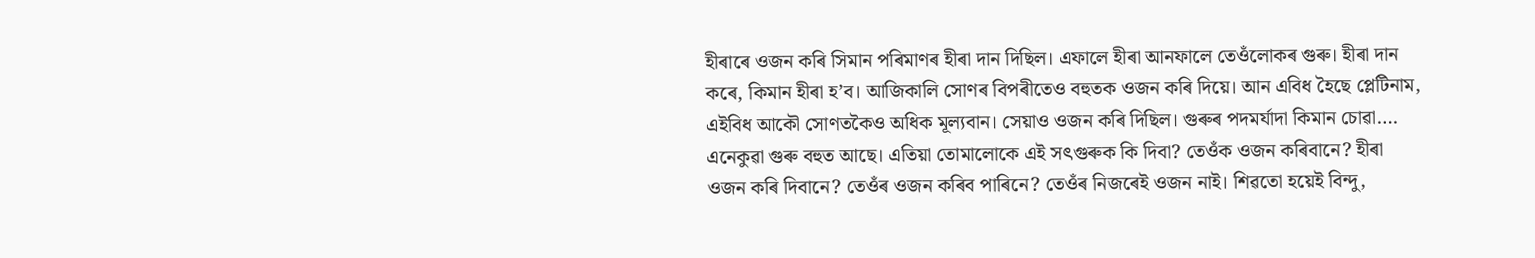হীৰাৰে ওজন কৰি সিমান পৰিমাণৰ হীৰা দান দিছিল। এফালে হীৰা আনফালে তেওঁলোকৰ গুৰু। হীৰা দান কৰে, কিমান হীৰা হ’ব। আজিকালি সোণৰ বিপৰীতেও বহুতক ওজন কৰি দিয়ে। আন এবিধ হৈছে প্লেটিনাম, এইবিধ আকৌ সোণতকৈও অধিক মূল্যবান। সেয়াও ওজন কৰি দিছিল। গুৰুৰ পদমৰ্যাদা কিমান চোৱা…. এনেকুৱা গুৰু বহুত আছে। এতিয়া তোমালোকে এই সৎগুৰুক কি দিবা? তেওঁক ওজন কৰিবানে? হীৰা ওজন কৰি দিবানে? তেওঁৰ ওজন কৰিব পাৰিনে? তেওঁৰ নিজৰেই ওজন নাই। শিৱতো হয়েই বিন্দু,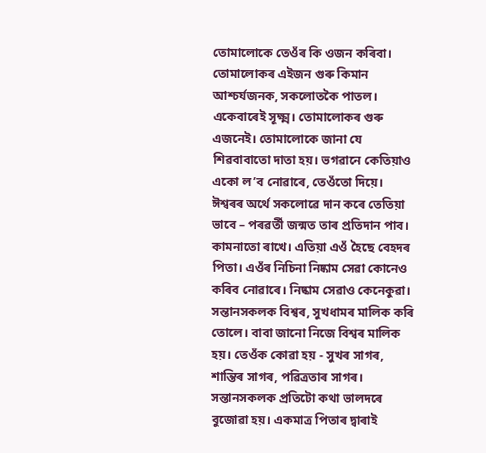তোমালোকে তেওঁৰ কি ওজন কৰিবা। তোমালোকৰ এইজন গুৰু কিমান আশ্চৰ্যজনক, সকলোতকৈ পাতল। একেবাৰেই সূক্ষ্ম। তোমালোকৰ গুৰু এজনেই। তোমালোকে জানা যে শিৱবাবাতো দাতা হয়। ভগৱানে কেতিয়াও একো ল’ব নোৱাৰে, তেওঁতো দিয়ে। ঈশ্বৰৰ অৰ্থে সকলোৱে দান কৰে তেতিয়া ভাবে – পৰৱৰ্তী জন্মত তাৰ প্ৰতিদান পাব। কামনাতো ৰাখে। এতিয়া এওঁ হৈছে বেহদৰ পিতা। এওঁৰ নিচিনা নিষ্কাম সেৱা কোনেও কৰিব নোৱাৰে। নিষ্কাম সেৱাও কেনেকুৱা। সন্তানসকলক বিশ্বৰ, সুখধামৰ মালিক কৰি তোলে। বাবা জানো নিজে বিশ্বৰ মালিক হয়। তেওঁক কোৱা হয় - সুখৰ সাগৰ, শান্তিৰ সাগৰ, পৱিত্ৰতাৰ সাগৰ। সন্তানসকলক প্ৰতিটো কথা ভালদৰে বুজোৱা হয়। একমাত্ৰ পিতাৰ দ্বাৰাই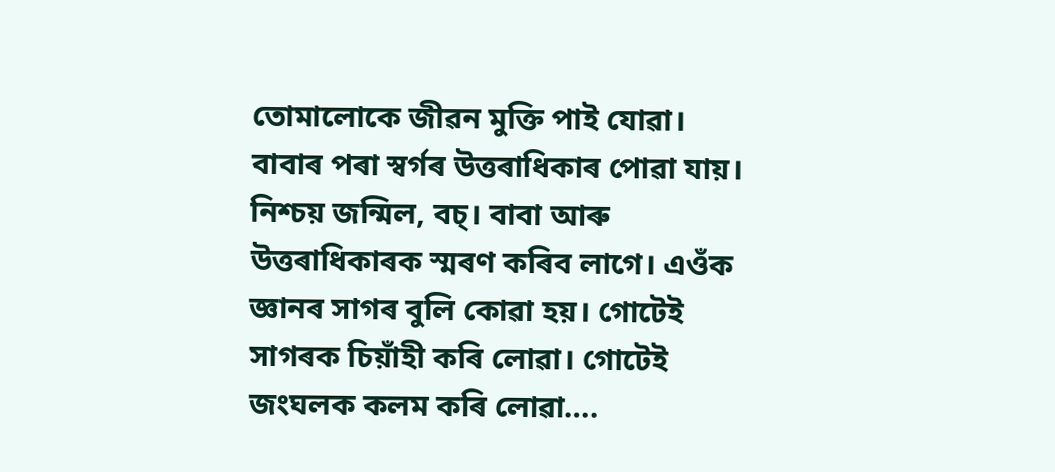তোমালোকে জীৱন মুক্তি পাই যোৱা। বাবাৰ পৰা স্বৰ্গৰ উত্তৰাধিকাৰ পোৱা যায়। নিশ্চয় জন্মিল, বচ্। বাবা আৰু উত্তৰাধিকাৰক স্মৰণ কৰিব লাগে। এওঁক জ্ঞানৰ সাগৰ বুলি কোৱা হয়। গোটেই সাগৰক চিয়াঁহী কৰি লোৱা। গোটেই জংঘলক কলম কৰি লোৱা….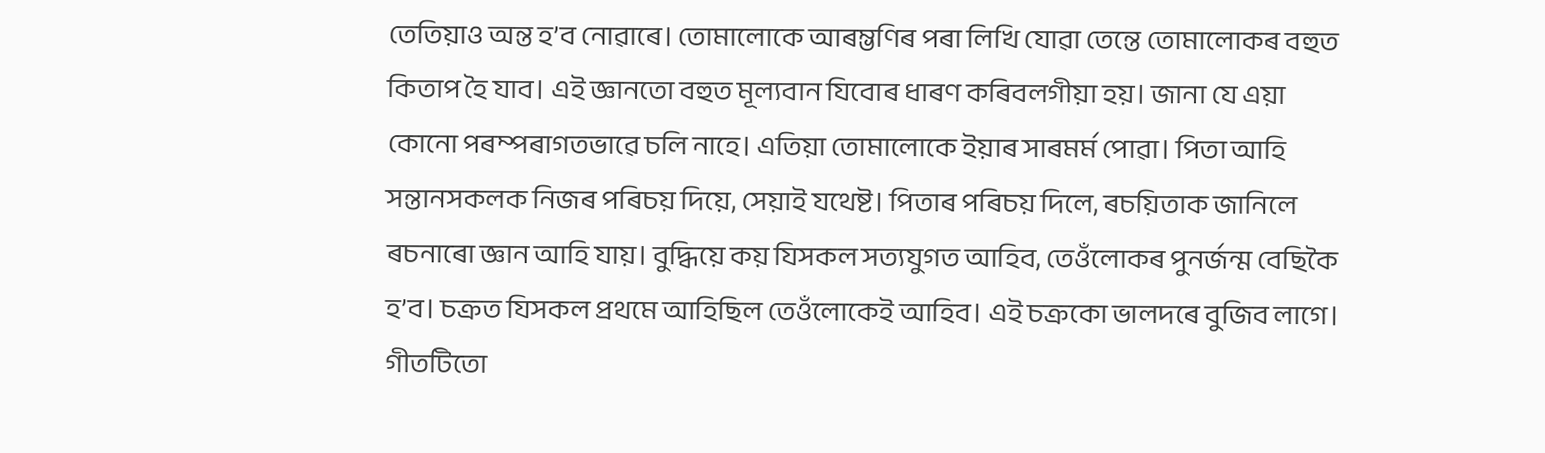তেতিয়াও অন্ত হ’ব নোৱাৰে। তোমালোকে আৰম্ভণিৰ পৰা লিখি যোৱা তেন্তে তোমালোকৰ বহুত কিতাপ হৈ যাব। এই জ্ঞানতো বহুত মূল্যবান যিবোৰ ধাৰণ কৰিবলগীয়া হয়। জানা যে এয়া কোনো পৰম্পৰাগতভাৱে চলি নাহে। এতিয়া তোমালোকে ইয়াৰ সাৰমৰ্ম পোৱা। পিতা আহি সন্তানসকলক নিজৰ পৰিচয় দিয়ে, সেয়াই যথেষ্ট। পিতাৰ পৰিচয় দিলে, ৰচয়িতাক জানিলে ৰচনাৰো জ্ঞান আহি যায়। বুদ্ধিয়ে কয় যিসকল সত্যযুগত আহিব, তেওঁলোকৰ পুনৰ্জন্ম বেছিকৈ হ’ব। চক্ৰত যিসকল প্ৰথমে আহিছিল তেওঁলোকেই আহিব। এই চক্ৰকো ভালদৰে বুজিব লাগে। গীতটিতো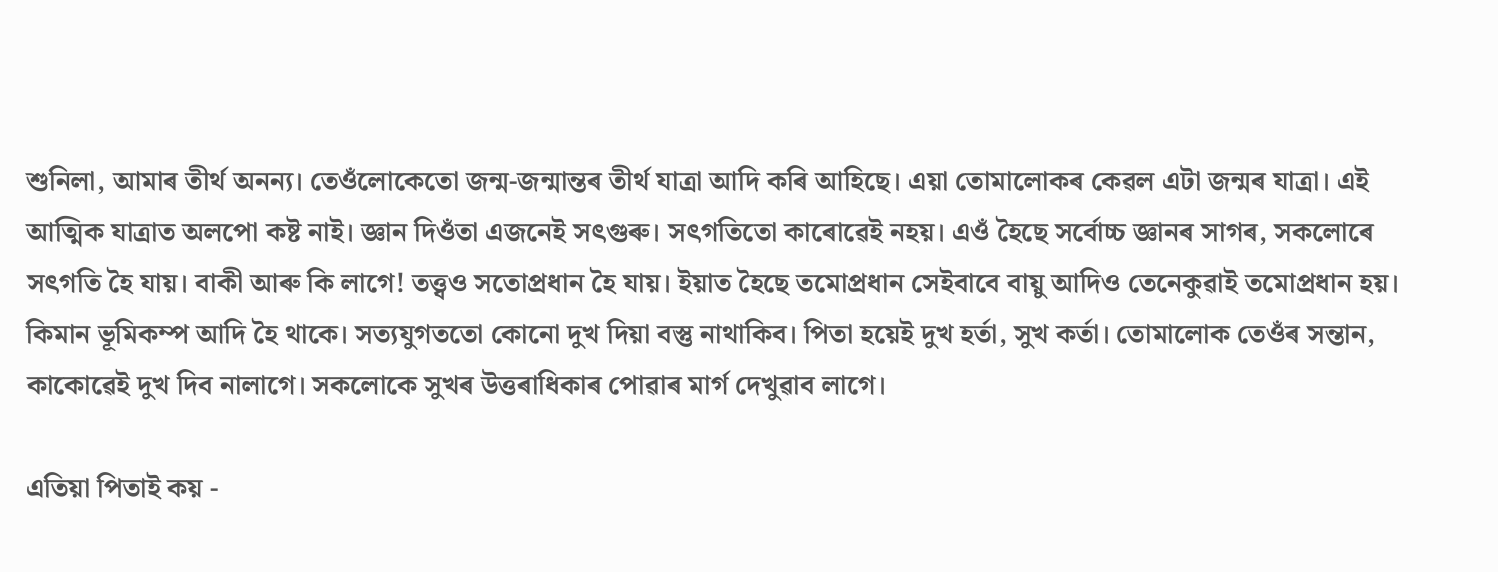শুনিলা, আমাৰ তীৰ্থ অনন্য। তেওঁলোকেতো জন্ম-জন্মান্তৰ তীৰ্থ যাত্ৰা আদি কৰি আহিছে। এয়া তোমালোকৰ কেৱল এটা জন্মৰ যাত্ৰা। এই আত্মিক যাত্ৰাত অলপো কষ্ট নাই। জ্ঞান দিওঁতা এজনেই সৎগুৰু। সৎগতিতো কাৰোৱেই নহয়। এওঁ হৈছে সৰ্বোচ্চ জ্ঞানৰ সাগৰ, সকলোৰে সৎগতি হৈ যায়। বাকী আৰু কি লাগে! তত্ত্বও সতোপ্ৰধান হৈ যায়। ইয়াত হৈছে তমোপ্ৰধান সেইবাবে বায়ু আদিও তেনেকুৱাই তমোপ্ৰধান হয়। কিমান ভূমিকম্প আদি হৈ থাকে। সত্যযুগততো কোনো দুখ দিয়া বস্তু নাথাকিব। পিতা হয়েই দুখ হৰ্তা, সুখ কৰ্তা। তোমালোক তেওঁৰ সন্তান, কাকোৱেই দুখ দিব নালাগে। সকলোকে সুখৰ উত্তৰাধিকাৰ পোৱাৰ মাৰ্গ দেখুৱাব লাগে।

এতিয়া পিতাই কয় -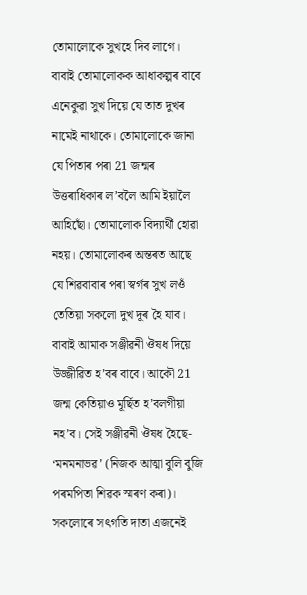তোমালোকে সুখহে দিব লাগে। বাবাই তোমালোকক আধাকল্পৰ বাবে এনেকুৱা সুখ দিয়ে যে তাত দুখৰ নামেই নাথাকে। তোমালোকে জানা যে পিতাৰ পৰা 21 জন্মৰ উত্তৰাধিকাৰ ল’বলৈ আমি ইয়ালৈ আহিছোঁ। তোমালোক বিদ্যাৰ্থী হোৱা নহয়। তোমালোকৰ অন্তৰত আছে যে শিৱবাবাৰ পৰা স্বৰ্গৰ সুখ লওঁ তেতিয়া সকলো দুখ দূৰ হৈ যাব। বাবাই আমাক সঞ্জীৱনী ঔষধ দিয়ে উজ্জীৱিত হ’বৰ বাবে। আকৌ 21 জন্ম কেতিয়াও মূৰ্ছিত হ’বলগীয়া নহ’ব। সেই সঞ্জীৱনী ঔষধ হৈছে- ‘মনমনাভৱ’ (নিজক আত্মা বুলি বুজি পৰমপিতা শিৱক স্মৰণ কৰা)। সকলোৰে সৎগতি দাতা এজনেই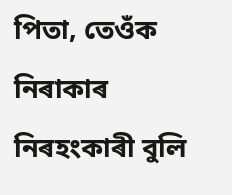পিতা, তেওঁক নিৰাকাৰ নিৰহংকাৰী বুলি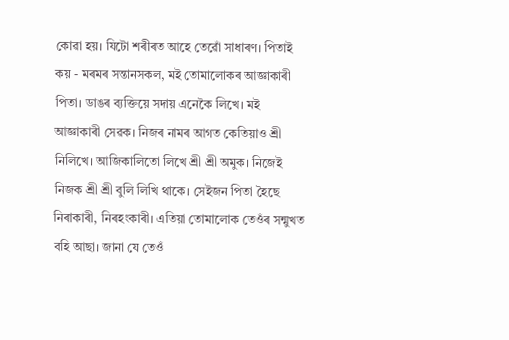কোৱা হয়। যিটো শৰীৰত আহে তেৱোঁ সাধাৰণ। পিতাই কয় - মৰমৰ সন্তানসকল, মই তোমালোকৰ আজ্ঞাকাৰী পিতা। ডাঙৰ ব্যক্তিয়ে সদায় এনেকৈ লিখে। মই আজ্ঞাকাৰী সেৱক। নিজৰ নামৰ আগত কেতিয়াও শ্ৰী নিলিখে। আজিকালিতো লিখে শ্ৰী শ্ৰী অমুক। নিজেই নিজক শ্ৰী শ্ৰী বুলি লিখি থাকে। সেইজন পিতা হৈছে নিৰাকাৰী, নিৰহংকাৰী। এতিয়া তোমালোক তেওঁৰ সন্মুখত বহি আছা। জানা যে তেওঁ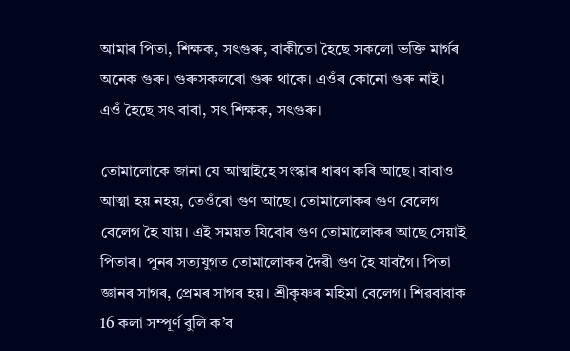আমাৰ পিতা, শিক্ষক, সৎগুৰু, বাকীতো হৈছে সকলো ভক্তি মাৰ্গৰ অনেক গুৰু। গুৰুসকলৰো গুৰু থাকে। এওঁৰ কোনো গুৰু নাই। এওঁ হৈছে সৎ বাবা, সৎ শিক্ষক, সৎগুৰু।

তোমালোকে জানা যে আত্মাইহে সংস্কাৰ ধাৰণ কৰি আছে। বাবাও আত্মা হয় নহয়, তেওঁৰো গুণ আছে। তোমালোকৰ গুণ বেলেগ বেলেগ হৈ যায়। এই সময়ত যিবোৰ গুণ তোমালোকৰ আছে সেয়াই পিতাৰ। পুনৰ সত্যযুগত তোমালোকৰ দৈৱী গুণ হৈ যাবগৈ। পিতা জ্ঞানৰ সাগৰ, প্ৰেমৰ সাগৰ হয়। শ্ৰীকৃষ্ণৰ মহিমা বেলেগ। শিৱবাবাক 16 কলা সম্পূৰ্ণ বুলি ক’ব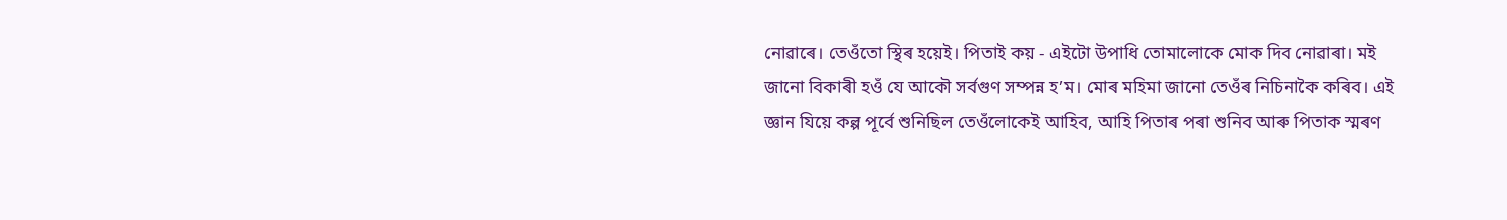নোৱাৰে। তেওঁতো স্থিৰ হয়েই। পিতাই কয় - এইটো উপাধি তোমালোকে মোক দিব নোৱাৰা। মই জানো বিকাৰী হওঁ যে আকৌ সৰ্বগুণ সম্পন্ন হ’ম। মোৰ মহিমা জানো তেওঁৰ নিচিনাকৈ কৰিব। এই জ্ঞান যিয়ে কল্প পূৰ্বে শুনিছিল তেওঁলোকেই আহিব, আহি পিতাৰ পৰা শুনিব আৰু পিতাক স্মৰণ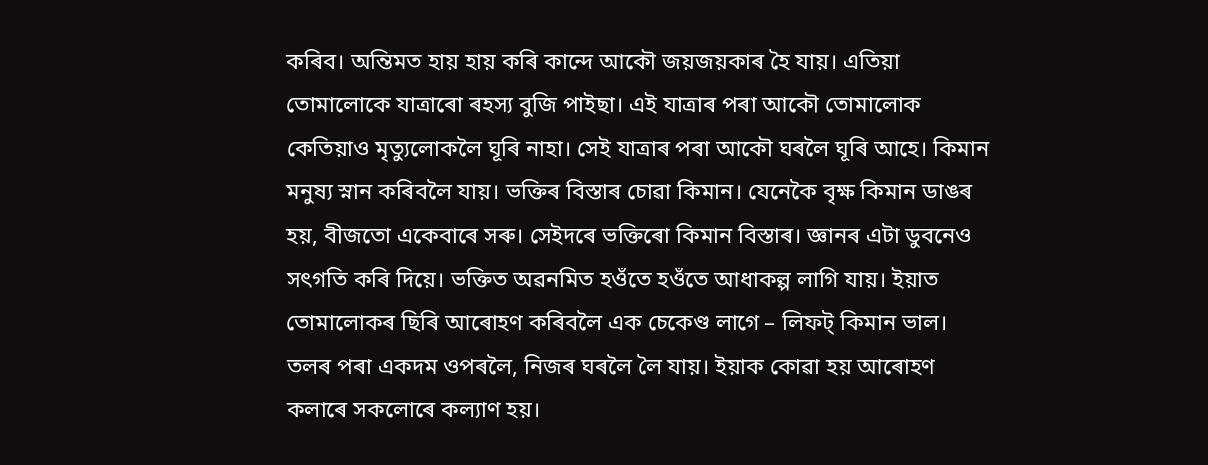কৰিব। অন্তিমত হায় হায় কৰি কান্দে আকৌ জয়জয়কাৰ হৈ যায়। এতিয়া তোমালোকে যাত্ৰাৰো ৰহস্য বুজি পাইছা। এই যাত্ৰাৰ পৰা আকৌ তোমালোক কেতিয়াও মৃত্যুলোকলৈ ঘূৰি নাহা। সেই যাত্ৰাৰ পৰা আকৌ ঘৰলৈ ঘূৰি আহে। কিমান মনুষ্য স্নান কৰিবলৈ যায়। ভক্তিৰ বিস্তাৰ চোৱা কিমান। যেনেকৈ বৃক্ষ কিমান ডাঙৰ হয়, বীজতো একেবাৰে সৰু। সেইদৰে ভক্তিৰো কিমান বিস্তাৰ। জ্ঞানৰ এটা ডুবনেও সৎগতি কৰি দিয়ে। ভক্তিত অৱনমিত হওঁতে হওঁতে আধাকল্প লাগি যায়। ইয়াত তোমালোকৰ ছিৰি আৰোহণ কৰিবলৈ এক চেকেণ্ড লাগে – লিফট্ কিমান ভাল। তলৰ পৰা একদম ওপৰলৈ, নিজৰ ঘৰলৈ লৈ যায়। ইয়াক কোৱা হয় আৰোহণ কলাৰে সকলোৰে কল্যাণ হয়।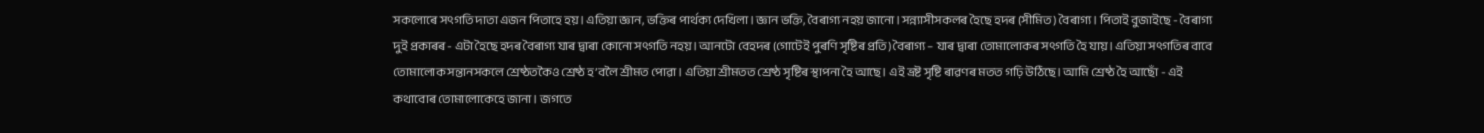সকলোৰে সৎগতি দাতা এজন পিতাহে হয়। এতিয়া জ্ঞান, ভক্তিৰ পাৰ্থক্য দেখিলা। জ্ঞান ভক্তি, বৈৰাগ্য নহয় জানো। সন্ন্যাসীসকলৰ হৈছে হদৰ (সীমিত) বৈৰাগ্য। পিতাই বুজাইছে - বৈৰাগ্য দুই প্ৰকাৰৰ - এটা হৈছে হদৰ বৈৰাগ্য যাৰ দ্বাৰা কোনো সৎগতি নহয়। আনটো বেহদৰ (গোটেই পুৰণি সৃষ্টিৰ প্ৰতি) বৈৰাগ্য – যাৰ দ্বাৰা তোমালোকৰ সৎগতি হৈ যায়। এতিয়া সৎগতিৰ বাবে তোমালোক সন্তানসকলে শ্ৰেষ্ঠতকৈও শ্ৰেষ্ঠ হ’বলৈ শ্ৰীমত পোৱা। এতিয়া শ্ৰীমতত শ্ৰেষ্ঠ সৃষ্টিৰ স্থাপনা হৈ আছে। এই ভ্ৰষ্ট সৃষ্টি ৰাৱণৰ মতত গঢ়ি উঠিছে। আমি শ্ৰেষ্ঠ হৈ আছোঁ - এই কথাবোৰ তোমালোকেহে জানা। জগতে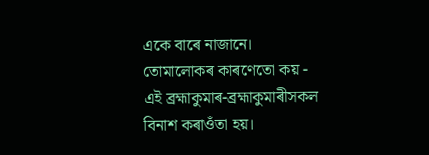একে বাৰে নাজানে। তোমালোকৰ কাৰণেতো কয় - এই ব্ৰহ্মাকুমাৰ-ব্ৰহ্মাকুমাৰীসকল বিনাশ কৰাওঁতা হয়।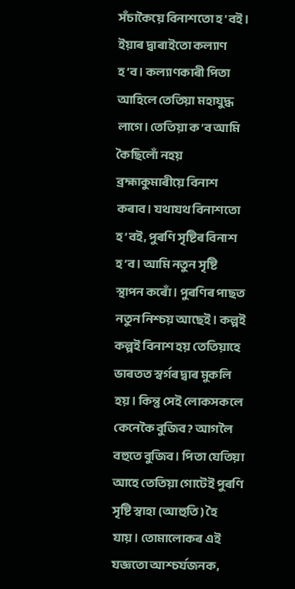সঁচাকৈয়ে বিনাশতো হ’বই। ইয়াৰ দ্বাৰাইতো কল্যাণ হ’ব। কল্যাণকাৰী পিতা আহিলে তেতিয়া মহাযুদ্ধ লাগে। তেতিয়া ক’ব আমি কৈছিলোঁ নহয় ব্ৰহ্মাকুমাৰীয়ে বিনাশ কৰাব। যথাযথ বিনাশতো হ’বই, পুৰণি সৃষ্টিৰ বিনাশ হ’ব। আমি নতুন সৃষ্টি স্থাপন কৰোঁ। পুৰণিৰ পাছত নতুন নিশ্চয় আছেই। কল্পই কল্পই বিনাশ হয় তেতিয়াহে ভাৰতত স্বৰ্গৰ দ্বাৰ মুকলি হয়। কিন্তু সেই লোকসকলে কেনেকৈ বুজিব? আগলৈ বহুতে বুজিব। পিতা যেতিয়া আহে তেতিয়া গোটেই পুৰণি সৃষ্টি স্বাহা (আহুতি) হৈ যায়। তোমালোকৰ এই যজ্ঞতো আশ্চৰ্যজনক,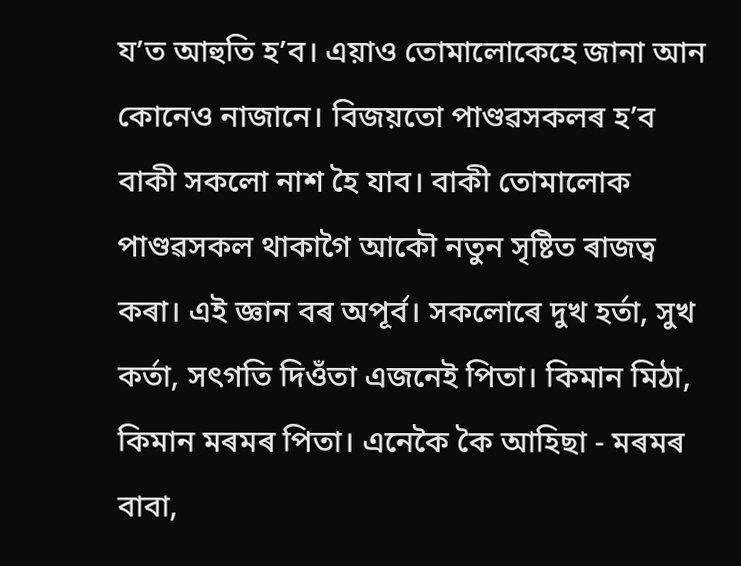য’ত আহুতি হ’ব। এয়াও তোমালোকেহে জানা আন কোনেও নাজানে। বিজয়তো পাণ্ডৱসকলৰ হ’ব বাকী সকলো নাশ হৈ যাব। বাকী তোমালোক পাণ্ডৱসকল থাকাগৈ আকৌ নতুন সৃষ্টিত ৰাজত্ব কৰা। এই জ্ঞান বৰ অপূৰ্ব। সকলোৰে দুখ হৰ্তা, সুখ কৰ্তা, সৎগতি দিওঁতা এজনেই পিতা। কিমান মিঠা, কিমান মৰমৰ পিতা। এনেকৈ কৈ আহিছা - মৰমৰ বাবা,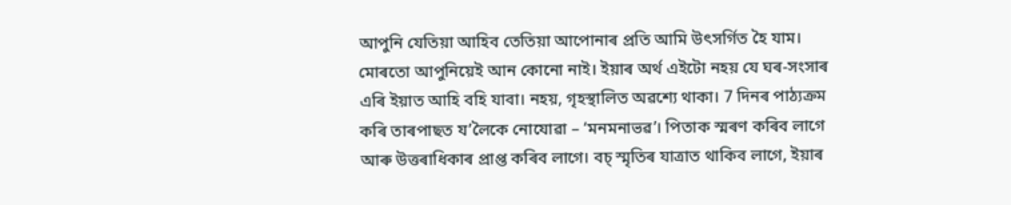আপুনি যেতিয়া আহিব তেতিয়া আপোনাৰ প্ৰতি আমি উৎসৰ্গিত হৈ যাম। মোৰতো আপুনিয়েই আন কোনো নাই। ইয়াৰ অৰ্থ এইটো নহয় যে ঘৰ-সংসাৰ এৰি ইয়াত আহি বহি যাবা। নহয়, গৃহস্থালিত অৱশ্যে থাকা। 7 দিনৰ পাঠ্যক্ৰম কৰি তাৰপাছত য’লৈকে নোযোৱা – ‘মনমনাভৱ’। পিতাক স্মৰণ কৰিব লাগে আৰু উত্তৰাধিকাৰ প্ৰাপ্ত কৰিব লাগে। বচ্‌ স্মৃতিৰ যাত্ৰাত থাকিব লাগে, ইয়াৰ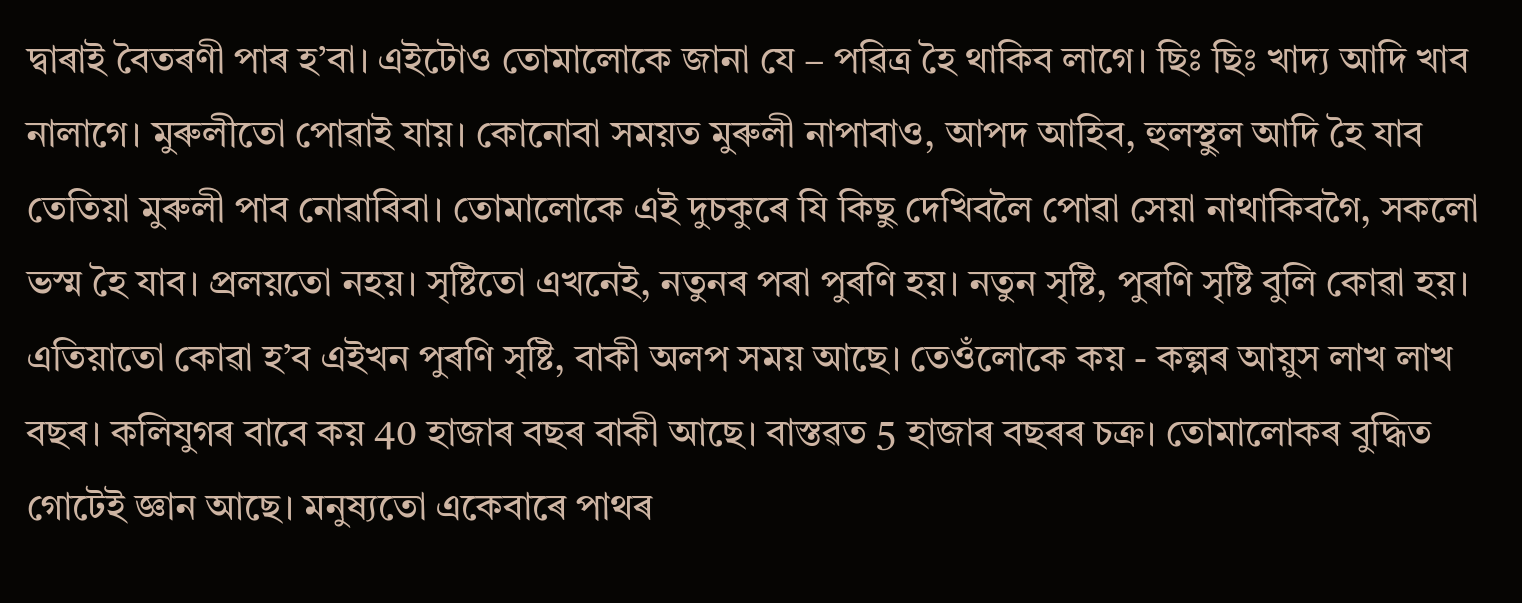দ্বাৰাই বৈতৰণী পাৰ হ’বা। এইটোও তোমালোকে জানা যে – পৱিত্ৰ হৈ থাকিব লাগে। ছিঃ ছিঃ খাদ্য আদি খাব নালাগে। মুৰুলীতো পোৱাই যায়। কোনোবা সময়ত মুৰুলী নাপাবাও, আপদ আহিব, হুলস্থুল আদি হৈ যাব তেতিয়া মুৰুলী পাব নোৱাৰিবা। তোমালোকে এই দুচকুৰে যি কিছু দেখিবলৈ পোৱা সেয়া নাথাকিবগৈ, সকলো ভস্ম হৈ যাব। প্ৰলয়তো নহয়। সৃষ্টিতো এখনেই, নতুনৰ পৰা পুৰণি হয়। নতুন সৃষ্টি, পুৰণি সৃষ্টি বুলি কোৱা হয়। এতিয়াতো কোৱা হ’ব এইখন পুৰণি সৃষ্টি, বাকী অলপ সময় আছে। তেওঁলোকে কয় - কল্পৰ আয়ুস লাখ লাখ বছৰ। কলিযুগৰ বাবে কয় 40 হাজাৰ বছৰ বাকী আছে। বাস্তৱত 5 হাজাৰ বছৰৰ চক্ৰ। তোমালোকৰ বুদ্ধিত গোটেই জ্ঞান আছে। মনুষ্যতো একেবাৰে পাথৰ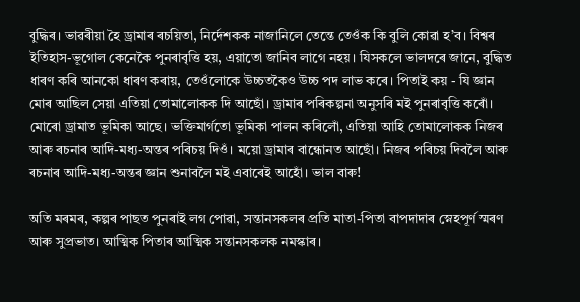বুদ্ধিৰ। ভাৱৰীয়া হৈ ড্ৰামাৰ ৰচয়িতা, নিৰ্দেশকক নাজানিলে তেন্তে তেওঁক কি বুলি কোৱা হ’ব। বিশ্বৰ ইতিহাস-ভূগোল কেনেকৈ পুনৰাবৃত্তি হয়, এয়াতো জানিব লাগে নহয়। যিসকলে ভালদৰে জানে, বুদ্ধিত ধাৰণ কৰি আনকো ধাৰণ কৰায়, তেওঁলোকে উচ্চতকৈও উচ্চ পদ লাভ কৰে। পিতাই কয় - যি জ্ঞান মোৰ আছিল সেয়া এতিয়া তোমালোকক দি আছোঁ। ড্ৰামাৰ পৰিকল্পনা অনুসৰি মই পুনৰাবৃত্তি কৰোঁ। মোৰো ড্ৰামাত ভূমিকা আছে। ভক্তিমাৰ্গতো ভূমিকা পালন কৰিলোঁ, এতিয়া আহি তোমালোকক নিজৰ আৰু ৰচনাৰ আদি-মধ্য-অন্তৰ পৰিচয় দিওঁ। ময়ো ড্ৰামাৰ বান্ধোনত আছোঁ। নিজৰ পৰিচয় দিবলৈ আৰু ৰচনাৰ আদি-মধ্য-অন্তৰ জ্ঞান শুনাবলৈ মই এবাৰেই আহোঁ। ভাল বাৰু!

অতি মৰমৰ, কল্পৰ পাছত পুনৰাই লগ পোৱা, সন্তানসকলৰ প্ৰতি মাতা-পিতা বাপদাদাৰ স্নেহপূৰ্ণ স্মৰণ আৰু সুপ্ৰভাত। আত্মিক পিতাৰ আত্মিক সন্তানসকলক নমস্কাৰ।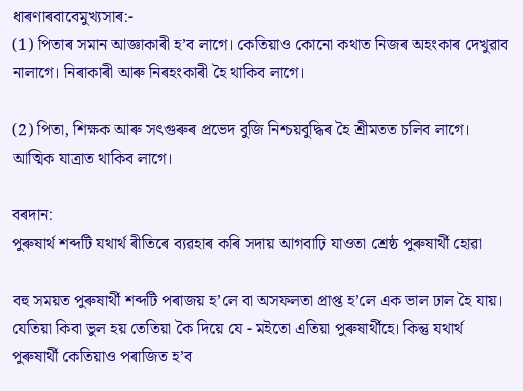ধাৰণাৰবাবেমুখ্যসাৰ:-
(1) পিতাৰ সমান আজ্ঞাকাৰী হ’ব লাগে। কেতিয়াও কোনো কথাত নিজৰ অহংকাৰ দেখুৱাব নালাগে। নিৰাকাৰী আৰু নিৰহংকাৰী হৈ থাকিব লাগে।

(2) পিতা, শিক্ষক আৰু সৎগুৰুৰ প্ৰভেদ বুজি নিশ্চয়বুদ্ধিৰ হৈ শ্ৰীমতত চলিব লাগে। আত্মিক যাত্ৰাত থাকিব লাগে।

বৰদান:
পুৰুষাৰ্থ শব্দটি যথাৰ্থ ৰীতিৰে ব্যৱহাৰ কৰি সদায় আগবাঢ়ি যাওতা শ্ৰেষ্ঠ পুৰুষাৰ্থী হোৱা

বহু সময়ত পুৰুষাৰ্থী শব্দটি পৰাজয় হ’লে বা অসফলতা প্ৰাপ্ত হ’লে এক ভাল ঢাল হৈ যায়। যেতিয়া কিবা ভুল হয় তেতিয়া কৈ দিয়ে যে - মইতো এতিয়া পুৰুষাৰ্থীহে। কিন্তু যথাৰ্থ পুৰুষাৰ্থী কেতিয়াও পৰাজিত হ’ব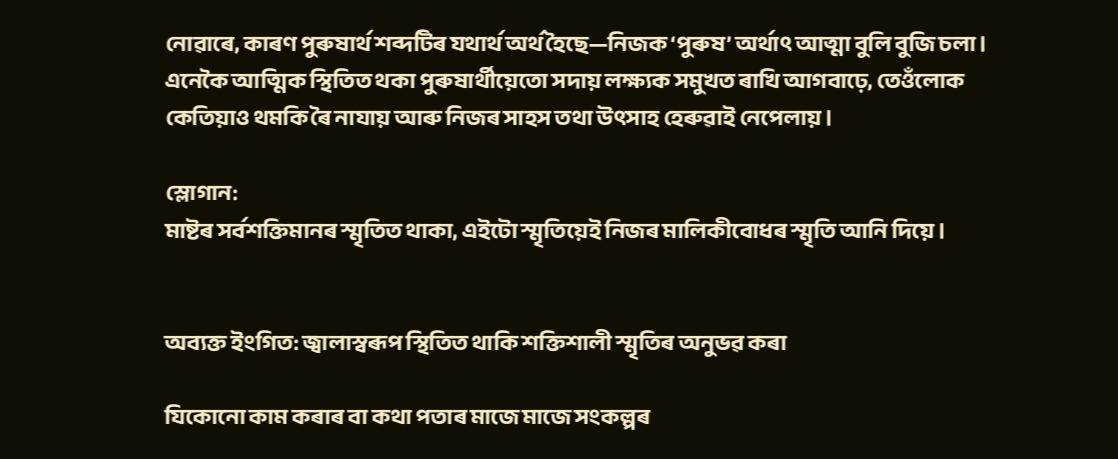নোৱাৰে, কাৰণ পুৰুষাৰ্থ শব্দটিৰ যথাৰ্থ অৰ্থ হৈছে—নিজক ‘পুৰুষ’ অৰ্থাৎ আত্মা বুলি বুজি চলা। এনেকৈ আত্মিক স্থিতিত থকা পুৰুষাৰ্থীয়েতো সদায় লক্ষ্যক সমুখত ৰাখি আগবাঢ়ে, তেওঁলোক কেতিয়াও থমকি ৰৈ নাযায় আৰু নিজৰ সাহস তথা উৎসাহ হেৰুৱাই নেপেলায়।

স্লোগান:
মাষ্টৰ সৰ্বশক্তিমানৰ স্মৃতিত থাকা, এইটো স্মৃতিয়েই নিজৰ মালিকীবোধৰ স্মৃতি আনি দিয়ে।


অব্যক্ত ইংগিত: জ্বালাস্বৰূপ স্থিতিত থাকি শক্তিশালী স্মৃতিৰ অনুভৱ কৰা

যিকোনো কাম কৰাৰ বা কথা পতাৰ মাজে মাজে সংকল্পৰ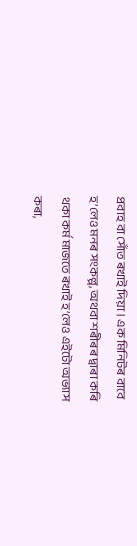প্ৰবাহ বা সোঁত ৰখাই দিয়া। এক মিনিটৰ বাবে হ’লেও মনৰ সংকল্প, অথবা শৰীৰৰ দ্বাৰা কৰি থকা কৰ্ম মাজতে ৰখাই হ’লেও এইটো অভ্যাস কৰা,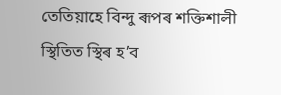তেতিয়াহে বিন্দু ৰূপৰ শক্তিশালী স্থিতিত স্থিৰ হ’ব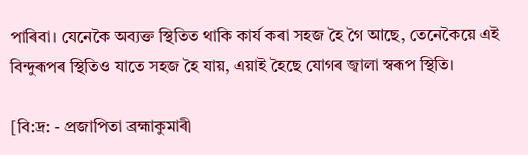পাৰিবা। যেনেকৈ অব্যক্ত স্থিতিত থাকি কাৰ্য কৰা সহজ হৈ গৈ আছে, তেনেকৈয়ে এই বিন্দুৰূপৰ স্থিতিও যাতে সহজ হৈ যায়, এয়াই হৈছে যোগৰ জ্বালা স্বৰূপ স্থিতি।

[বি:দ্ৰ: - প্ৰজাপিতা ব্ৰহ্মাকুমাৰী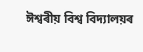ঈশ্বৰীয় বিশ্ব বিদ্যালয়ৰ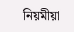নিয়মীয়া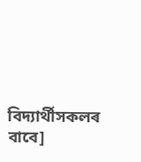বিদ্যাৰ্থীসকলৰ বাবে]